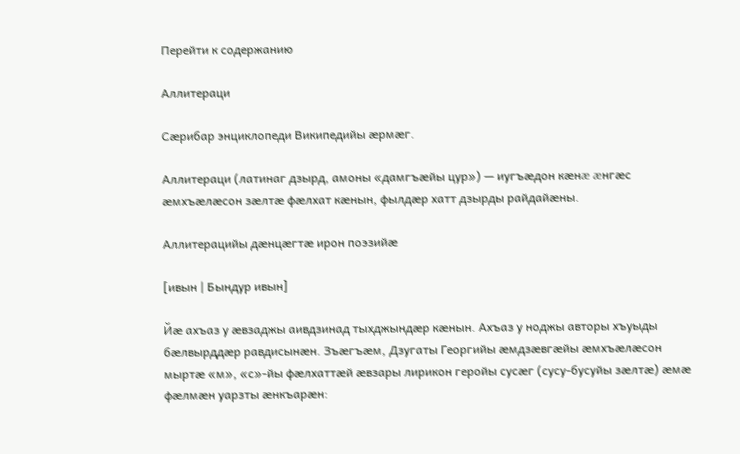Перейти к содержанию

Аллитераци

Сæрибар энциклопеди Википедийы æрмæг.

Аллитераци (латинаг дзырд, амоны «дамгъæйы цур») — иугъæдон кæнæ æнгæс æмхъæлæсон зæлтæ фæлхат кæнын, фылдæр хатт дзырды райдайæны.

Аллитерацийы дæнцæгтæ ирон поэзийæ

[ивын | Бындур ивын]

Йæ ахъаз у æвзаджы аивдзинад тыхджындæр кæнын. Ахъаз у ноджы авторы хъуыды бæлвырддæр равдисынæн. Зъæгъæм, Дзугаты Георгийы æмдзæвгæйы æмхъæлæсон мыртæ «м», «с»-йы фæлхаттæй æвзары лирикон геройы сусæг (сусу-бусуйы зæлтæ) æмæ фæлмæн уарзты æнкъарæн: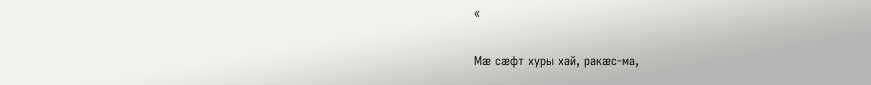«

Мæ сæфт хуры хай, ракæс-ма,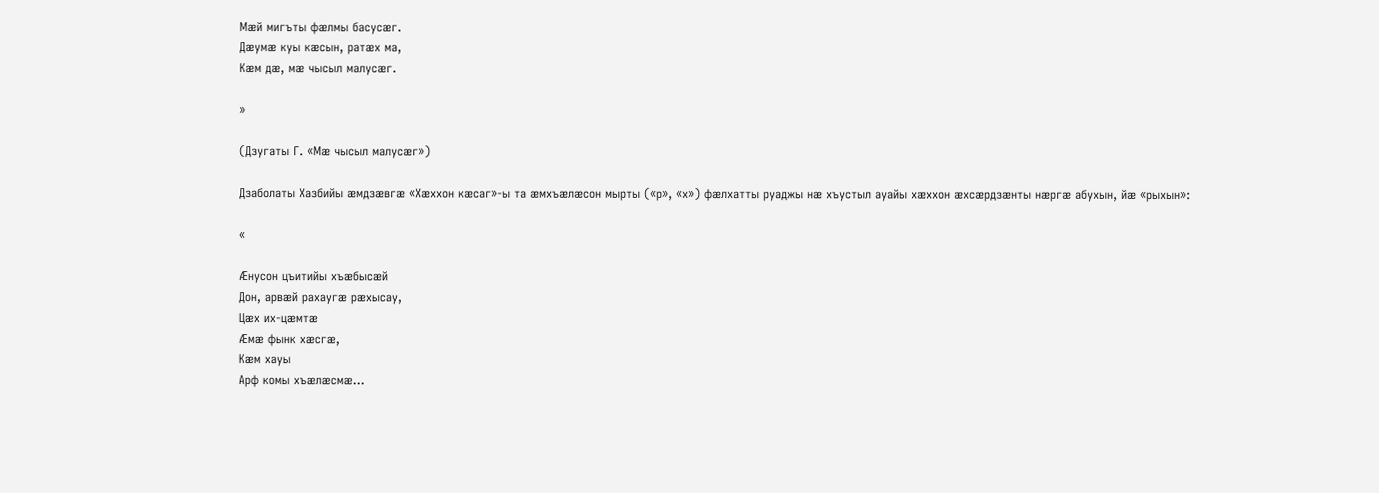Мæй мигъты фæлмы басусæг.
Дæумæ куы кæсын, ратæх ма,
Кæм дæ, мæ чысыл малусæг.

»

(Дзугаты Г. «Мæ чысыл малусæг»)

Дзаболаты Хазбийы æмдзæвгæ «Хæххон кæсаг»-ы та æмхъæлæсон мырты («р», «х») фæлхатты руаджы нæ хъустыл ауайы хæххон æхсæрдзæнты нæргæ абухын, йæ «рыхын»:

«

Æнусон цъитийы хъæбысæй
Дон, арвæй рахаугæ рæхысау,
Цæх их-цæмтæ
Æмæ фынк хæсгæ,
Кæм хауы
Арф комы хъæлæсмæ...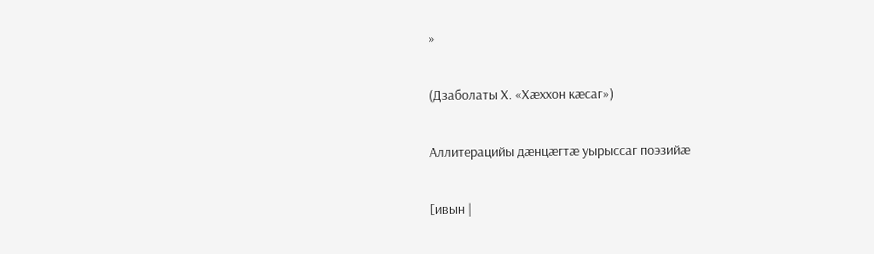»

(Дзаболаты Х. «Хæххон кæсаг»)

Аллитерацийы дæнцæгтæ уырыссаг поэзийæ

[ивын |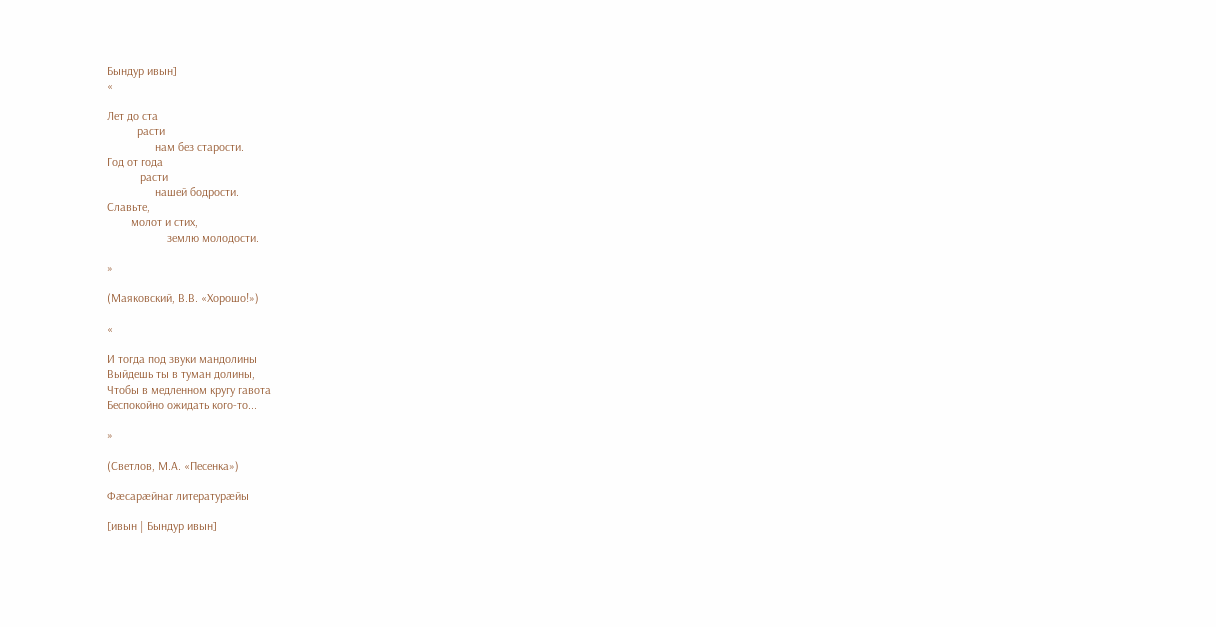Бындур ивын]
«

Лет до ста
          расти
                нам без старости.
Год от года
           расти
                нашей бодрости.
Славьте,
        молот и стих,
                    землю молодости.

»

(Маяковский, В.В. «Хорошо!»)

«

И тогда под звуки мандолины
Выйдешь ты в туман долины,
Чтобы в медленном кругу гавота
Беспокойно ожидать кого-то...

»

(Светлов, М.А. «Песенка»)

Фæсарæйнаг литературæйы

[ивын | Бындур ивын]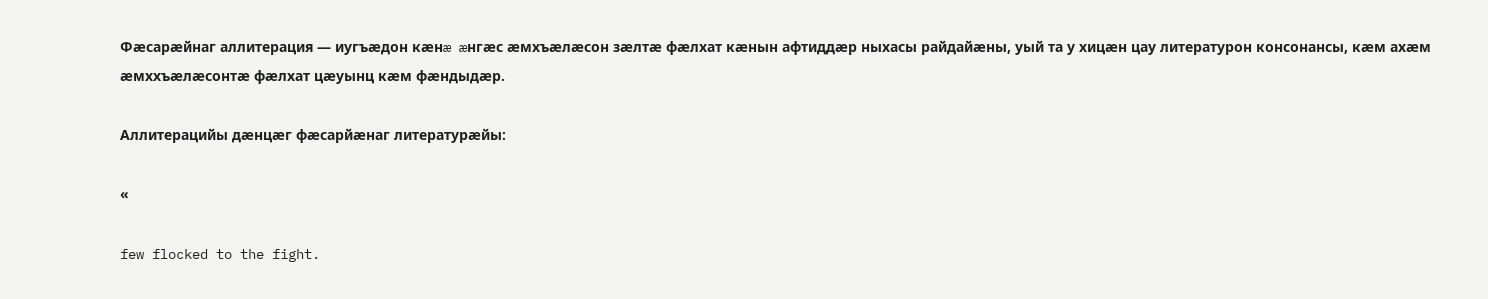Фæсарæйнаг аллитерация — иугъæдон кæнæ æнгæс æмхъæлæсон зæлтæ фæлхат кæнын афтиддæр ныхасы райдайæны, уый та у хицæн цау литературон консонансы, кæм ахæм æмххъæлæсонтæ фæлхат цæуынц кæм фæндыдæр.

Аллитерацийы дæнцæг фæсарйæнаг литературæйы:

«

few flocked to the fight.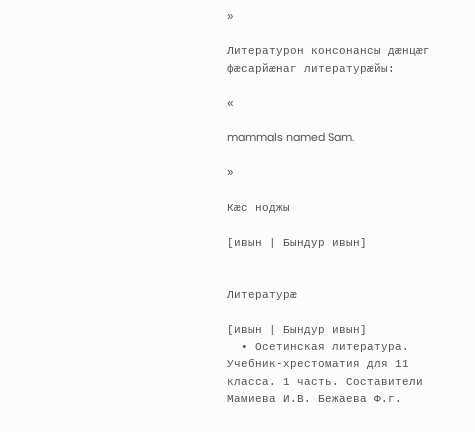»

Литературон консонансы дæнцæг фæсарйæнаг литературæйы:

«

mammals named Sam.

»

Кæс ноджы

[ивын | Бындур ивын]


Литературæ

[ивын | Бындур ивын]
  • Осетинская литература. Учебник-хрестоматия для 11 класса. 1 часть. Составители Мамиева И.В. Бежаева Ф.г.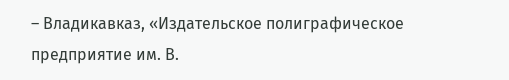– Владикавказ, «Издательское полиграфическое предприятие им. В.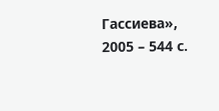Гассиева», 2005 – 544 с.